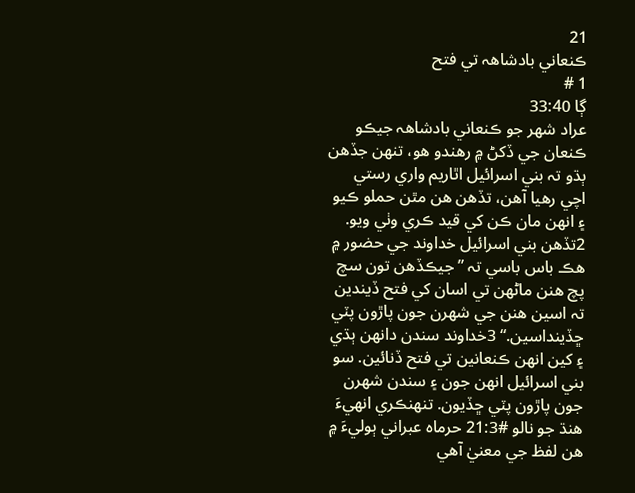21
ڪنعاني بادشاهہ تي فتح
1 #
ڳا 33:40
عراد شهر جو ڪنعاني بادشاهہ جيڪو ڪنعان جي ڏکڻ ۾ رهندو هو، تنهن جڏهن ٻڌو تہ بني اسرائيل اٿاريم واري رستي اچي رهيا آهن، تڏهن هن مٿن حملو ڪيو ۽ انهن مان ڪن کي قيد ڪري وٺي ويو. 2تڏهن بني اسرائيل خداوند جي حضور ۾ هڪ باس باسي تہ ”جيڪڏهن تون سچ پچ هنن ماڻهن تي اسان کي فتح ڏيندين تہ اسين هنن جي شهرن جون پاڙون پٽي ڇڏينداسين.“ 3خداوند سندن دانهن ٻڌي ۽ کين انهن ڪنعانين تي فتح ڏنائين. سو بني اسرائيل انهن جون ۽ سندن شهرن جون پاڙون پٽي ڇڏيون. تنهنڪري انهيءَ هنڌ جو نالو #21:3 حرماہ عبراني ٻوليءَ ۾ هن لفظ جي معنيٰ آهي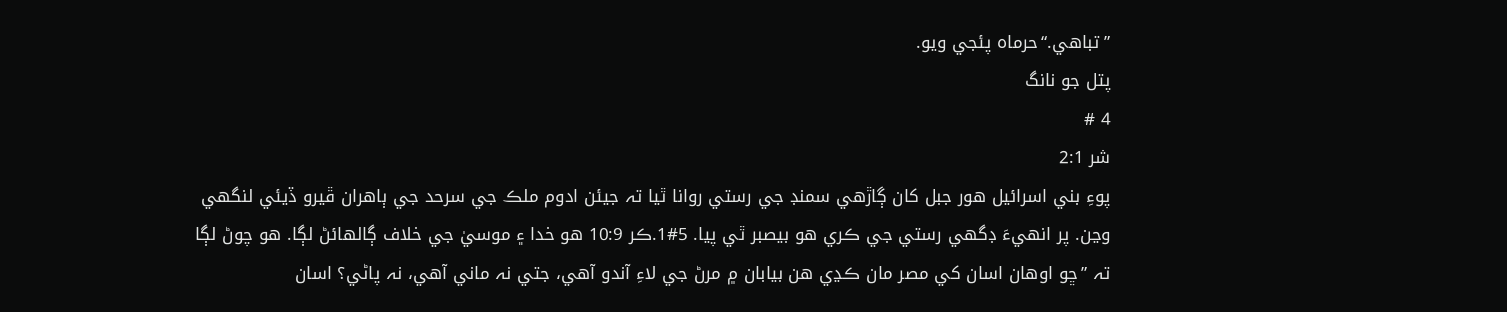”تباهي.“حرماہ پئجي ويو.
پتل جو نانگ
4 #
شر 2:1
پوءِ بني اسرائيل هور جبل کان ڳاڙهي سمنڊ جي رستي روانا ٿيا تہ جيئن ادوم ملڪ جي سرحد جي ٻاهران ڦيرو ڏيئي لنگھي وڃن. پر انهيءَ ڊگھي رستي جي ڪري هو بيصبر ٿي پيا. 5#1.ڪر 10:9 هو خدا ۽ موسيٰ جي خلاف ڳالهائڻ لڳا. هو چوڻ لڳا تہ ”ڇو اوهان اسان کي مصر مان ڪڍي هن بيابان ۾ مرڻ جي لاءِ آندو آهي، جتي نہ ماني آهي، نہ پاڻي؟ اسان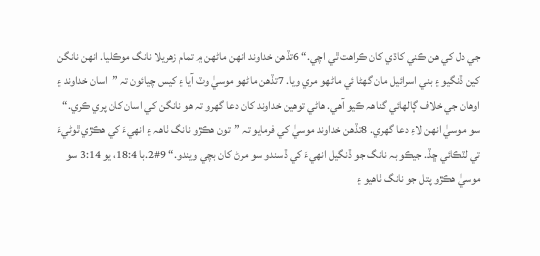جي دل کي هن ڪني کاڌي کان ڪراهت ٿي اچي.“ 6تڏهن خداوند انهن ماڻهن ۾ تمام زهريلا نانگ موڪليا. انهن نانگن کين ڏنگيو ۽ بني اسرائيل مان گھڻا ئي ماڻهو مري ويا. 7تڏهن ماڻهو موسيٰ وٽ آيا ۽ کيس چيائون تہ ”اسان خداوند ۽ اوهان جي خلاف ڳالهائي گناهہ ڪيو آهي. هاڻي توهين خداوند کان دعا گھرو تہ هو نانگن کي اسان کان پري ڪري.“ سو موسيٰ انهن لاءِ دعا گھري. 8تڏهن خداوند موسيٰ کي فرمايو تہ ”تون هڪڙو نانگ ٺاهہ ۽ انهيءَ کي هڪڙي ٿوڻيءَ تي لٽڪائي ڇڏ. جيڪو بہ نانگ جو ڏنگيل انهيءَ کي ڏسندو سو مرڻ کان بچي ويندو.“ 9#2.با 18:4، يو 3:14 سو موسيٰ هڪڙو پتل جو نانگ ٺاهيو ۽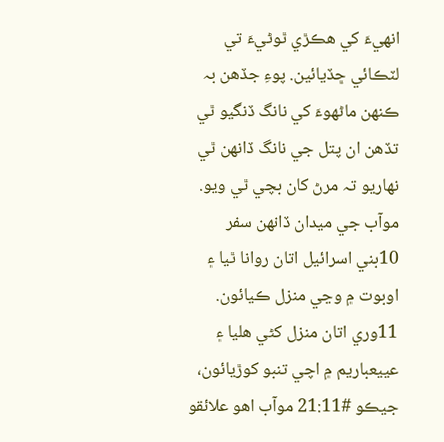انهيءَ کي هڪڙي ٿوڻيءَ تي لٽڪائي ڇڏيائين. پوءِ جڏهن بہ ڪنهن ماڻهوءَ کي نانگ ڏنگيو ٿي تڏهن ان پتل جي نانگ ڏانهن ٿي نهاريو تہ مرڻ کان بچي ٿي ويو.
موآب جي ميدان ڏانهن سفر
10بني اسرائيل اتان روانا ٿيا ۽ اوبوت ۾ وڃي منزل ڪيائون. 11وري اتان منزل کڻي هليا ۽ عييعباريم ۾ اچي تنبو کوڙيائون، جيڪو #21:11 موآب اهو علائقو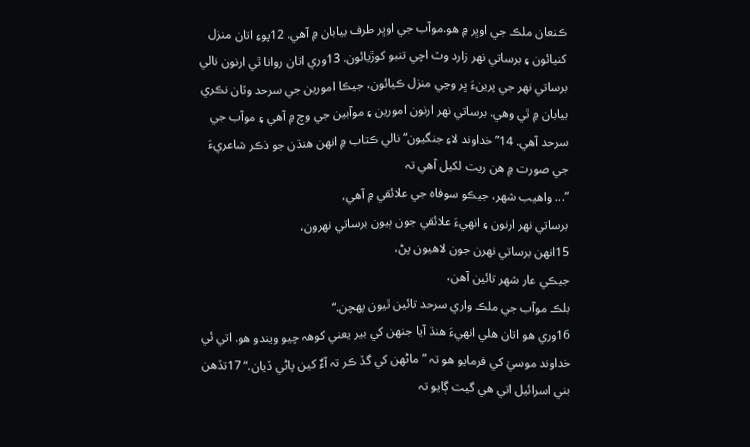ڪنعان ملڪ جي اوڀر ۾ هو.موآب جي اوڀر طرف بيابان ۾ آهي. 12پوءِ اتان منزل کنيائون ۽ برساتي نهر زارد وٽ اچي تنبو کوڙيائون. 13وري اتان روانا ٿي ارنون نالي برساتي نهر جي پرينءَ ڀر وڃي منزل ڪيائون، جيڪا امورين جي سرحد وٽان نڪري بيابان ۾ ٿي وهي. برساتي نهر ارنون امورين ۽ موآبين جي وچ ۾ آهي ۽ موآب جي سرحد آهي. 14”خداوند لاءِ جنگيون“ نالي ڪتاب ۾ انهن هنڌن جو ذڪر شاعريءَ جي صورت ۾ هن ريت لکيل آهي تہ
”... واهيب شهر، جيڪو سوفاہ جي علائقي ۾ آهي،
برساتي نهر ارنون ۽ انهيءَ علائقي جون ٻيون برساتي نهرون،
15انهن برساتي نهرن جون لاهيون پڻ،
جيڪي عار شهر تائين آهن،
بلڪ موآب جي ملڪ واري سرحد تائين ٿيون پهچن.“
16وري هو اتان هلي انهيءَ هنڌ آيا جنهن کي بير يعني کوهہ چيو ويندو هو. اتي ئي خداوند موسيٰ کي فرمايو هو تہ ”ماڻهن کي گڏ ڪر تہ آءٌ کين پاڻي ڏيان.“ 17تڏهن بني اسرائيل اتي هي گيت ڳايو تہ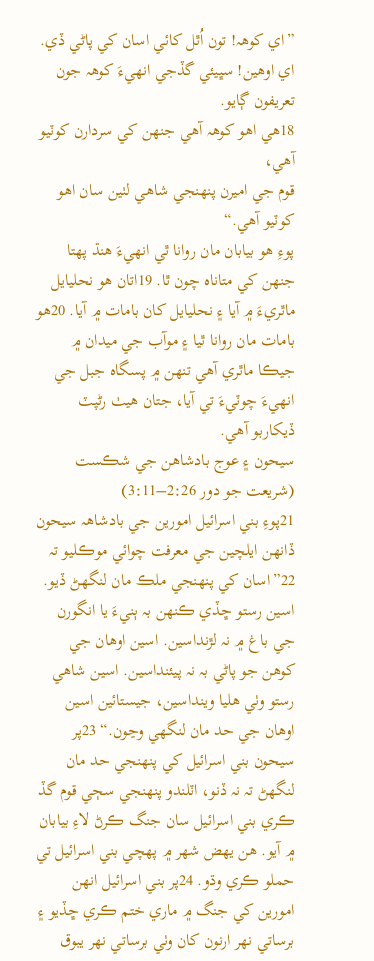”اي کوهہ! تون اُٿل کائي اسان کي پاڻي ڏي.
اي اوهين! سڀيئي گڏجي انهيءَ کوهہ جون تعريفون ڳايو.
18هي اهو کوهہ آهي جنهن کي سردارن کوٽيو آهي،
قوم جي اميرن پنهنجي شاهي لٺين سان اهو کوٽيو آهي.“
پوءِ هو بيابان مان روانا ٿي انهيءَ هنڌ پهتا جنهن کي متاناہ چون ٿا. 19اتان هو نحليايل ماٿريءَ ۾ آيا ۽ نحليايل کان بامات ۾ آيا. 20هو بامات مان روانا ٿيا ۽ موآب جي ميدان ۾ جيڪا ماٿري آهي تنهن ۾ پسگاہ جبل جي انهيءَ چوٽيءَ تي آيا، جتان هيٺ رڻپٽ ڏيکاربو آهي.
سيحون ۽ عوج بادشاهن جي شڪست
(شريعت جو دور 2:26–3:11)
21پوءِ بني اسرائيل امورين جي بادشاهہ سيحون ڏانهن ايلچين جي معرفت چوائي موڪليو تہ 22”اسان کي پنهنجي ملڪ مان لنگھڻ ڏيو. اسين رستو ڇڏي ڪنهن بہ ٻنيءَ يا انگورن جي باغ ۾ نہ لڙنداسين. اسين اوهان جي کوهن جو پاڻي بہ نہ پيئنداسين. اسين شاهي رستو وٺي هليا وينداسين، جيستائين اسين اوهان جي حد مان لنگھي وڃون.“ 23پر سيحون بني اسرائيل کي پنهنجي حد مان لنگھڻ تہ نہ ڏنو، اٽلندو پنهنجي سڄي قوم گڏ ڪري بني اسرائيل سان جنگ ڪرڻ لاءِ بيابان ۾ آيو. هن يهض شهر ۾ پهچي بني اسرائيل تي حملو ڪري وڌو. 24پر بني اسرائيل انهن امورين کي جنگ ۾ ماري ختم ڪري ڇڏيو ۽ برساتي نهر ارنون کان وٺي برساتي نهر يبوق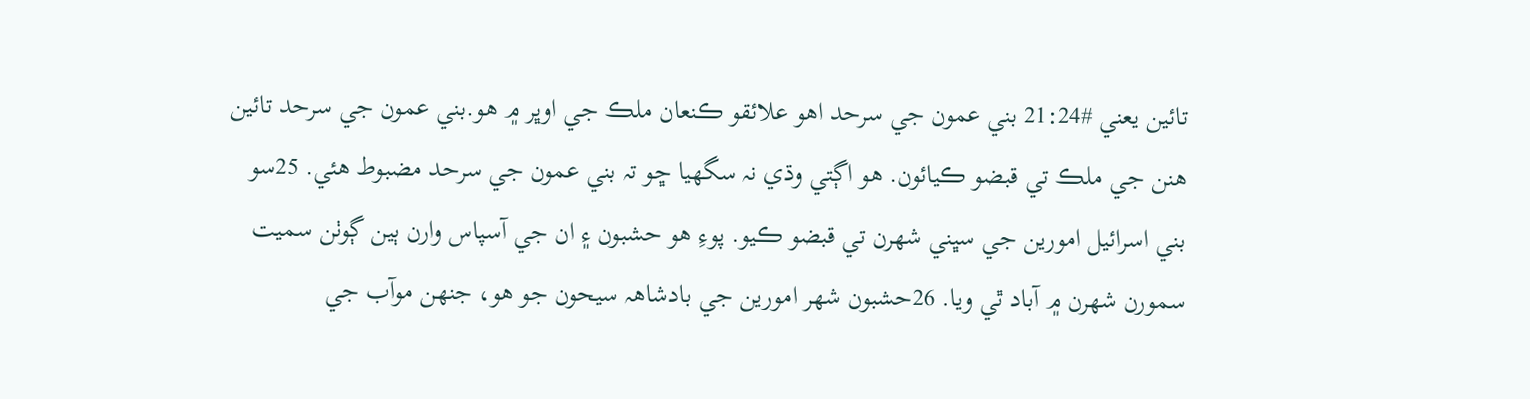تائين يعني #21:24 بني عمون جي سرحد اهو علائقو ڪنعان ملڪ جي اوڀر ۾ هو.بني عمون جي سرحد تائين هنن جي ملڪ تي قبضو ڪيائون. هو اڳتي وڌي نہ سگھيا ڇو تہ بني عمون جي سرحد مضبوط هئي. 25سو بني اسرائيل امورين جي سڀني شهرن تي قبضو ڪيو. پوءِ هو حشبون ۽ ان جي آسپاس وارن ٻين ڳوٺن سميت سمورن شهرن ۾ آباد ٿي ويا. 26حشبون شهر امورين جي بادشاهہ سيحون جو هو، جنهن موآب جي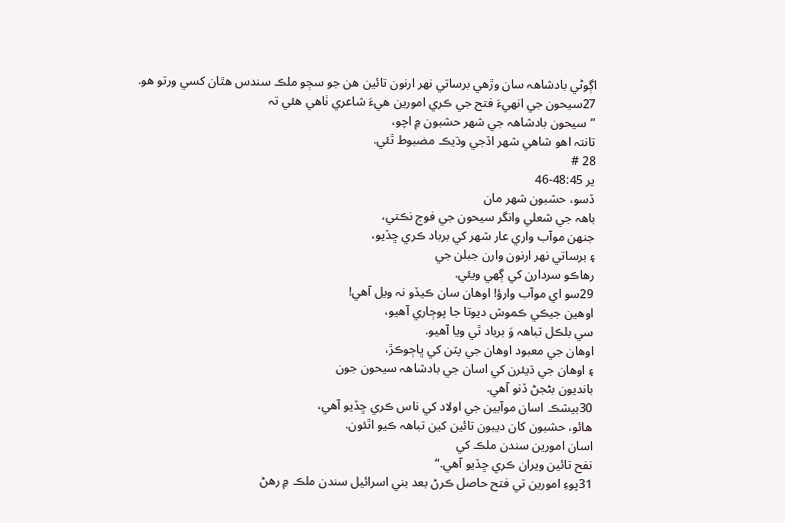اڳوڻي بادشاهہ سان وڙهي برساتي نهر ارنون تائين هن جو سڄو ملڪ سندس هٿان کسي ورتو هو. 27سيحون جي انهيءَ فتح جي ڪري امورين هيءَ شاعري ٺاهي هئي تہ
”سيحون بادشاهہ جي شهر حشبون ۾ اچو،
تانتہ اهو شاهي شهر اڏجي وڌيڪ مضبوط ٿئي.
28 #
ير 48:45-46
ڏسو، حشبون شهر مان
باهہ جي شعلي وانگر سيحون جي فوج نڪتي،
جنهن موآب واري عار شهر کي برباد ڪري ڇڏيو،
۽ برساتي نهر ارنون وارن جبلن جي
رهاڪو سردارن کي ڳهي ويئي.
29سو اي موآب وارؤ! اوهان سان ڪيڏو نہ ويل آهي!
اوهين جيڪي ڪموش ديوتا جا پوڄاري آهيو،
سي بلڪل تباهہ وَ برباد ٿي ويا آهيو.
اوهان جي معبود اوهان جي پٽن کي ڀاڄوڪڙ،
۽ اوهان جي ڌيئرن کي اسان جي بادشاهہ سيحون جون
بانديون بڻجڻ ڏنو آهي.
30بيشڪ اسان موآبين جي اولاد کي ناس ڪري ڇڏيو آهي،
هائو، حشبون کان ديبون تائين کين تباهہ ڪيو اٿئون.
اسان امورين سندن ملڪ کي
نفح تائين ويران ڪري ڇڏيو آهي.“
31پوءِ امورين تي فتح حاصل ڪرڻ بعد بني اسرائيل سندن ملڪ ۾ رهڻ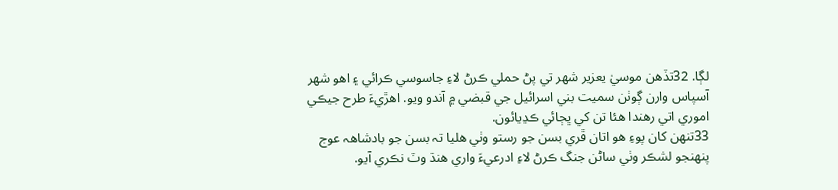لڳا. 32تڏهن موسيٰ يعزير شهر تي پڻ حملي ڪرڻ لاءِ جاسوسي ڪرائي ۽ اهو شهر آسپاس وارن ڳوٺن سميت بني اسرائيل جي قبضي ۾ آندو ويو. اهڙيءَ طرح جيڪي اموري اتي رهندا هئا تن کي ڀڄائي ڪڍيائون.
33تنهن کان پوءِ هو اتان ڦري بسن جو رستو وٺي هليا تہ بسن جو بادشاهہ عوج پنهنجو لشڪر وٺي ساڻن جنگ ڪرڻ لاءِ ادرعيءَ واري هنڌ وٽ نڪري آيو.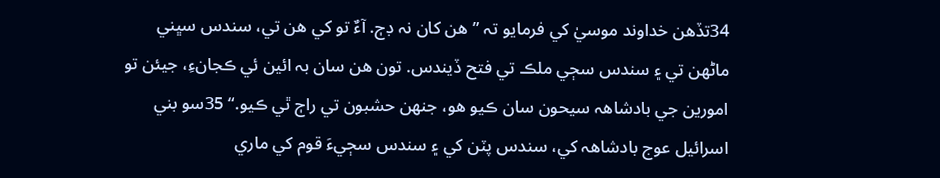34تڏهن خداوند موسيٰ کي فرمايو تہ ”هن کان نہ ڊڄ. آءٌ تو کي هن تي، سندس سڀني ماڻهن تي ۽ سندس سڄي ملڪ تي فتح ڏيندس. تون هن سان بہ ائين ئي ڪجانءِ، جيئن تو امورين جي بادشاهہ سيحون سان ڪيو هو، جنهن حشبون تي راڄ ٿي ڪيو.“ 35سو بني اسرائيل عوج بادشاهہ کي، سندس پٽن کي ۽ سندس سڄيءَ قوم کي ماري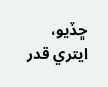ڇڏيو، ايتري قدر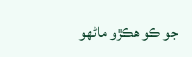جو ڪو هڪڙو ماڻهو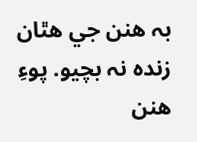بہ هنن جي هٿان زندہ نہ بچيو. پوءِ هنن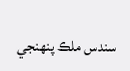سندس ملڪ پنهنجي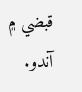قبضي ۾ آندو.